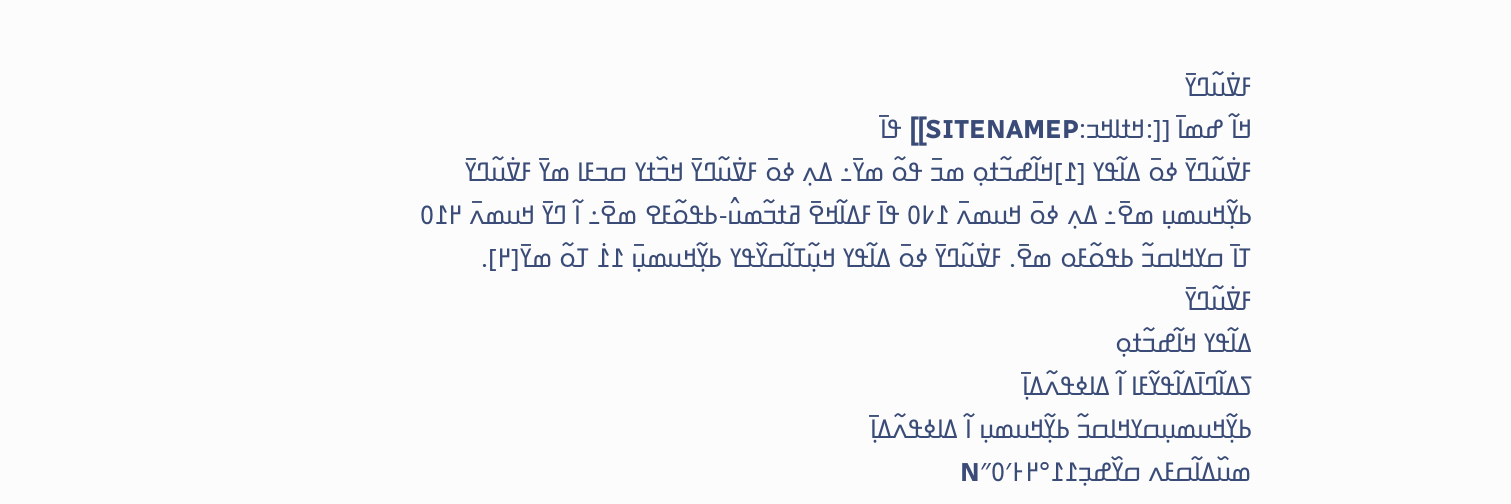ߓߜ߭ߎ߬ߣߌ߫
ߞߊ߬ ߝߘߊ߫ [[:ߞߙߊߞߏ:SITENAMEP]] ߟߊ߫
ߓߜ߭ߎ߬ߣߌ߫ ߦߋ߫ ߡߊ߬ߟߌ [߁]ߞߊ߬ߝߏ߬ߙߋ߲ ߘߏ߫ ߟߋ߬ ߘߌ߫߸ ߡߍ߲ ߦߋ߫ ߓߜ߭ߎ߬ߣߌ߫ ߞߏ߰ߙߌ ߛߏߓߊ ߘߌ߫ ߓߜ߭ߎ߬ߣߌ߫ ߕߌ߲߬ߞߎߘߎ߲ ߘߐ߫߸ ߡߍ߲ ߦߋ߫ ߞߎߘߍ߫ ߁߇߀ ߟߊ߫ ߓߡߊ߬ߞߐ߫ ߥߙߏ߬ߘߎ߮-ߕߟߋ߬ߓߐ ߘߐ߫߸ ߊ߬ ߣߌ߫ ߞߎߘߍ߫ ߂߁߀ ߠߊ߫ ߛߌߞߊߛߏ߬ ߕߟߋ߬ߓߋ ߘߐ߫. ߓߜ߭ߎ߬ߣߌ߫ ߦߋ߫ ߡߊ߬ߟߌ ߞߎ߲߬ߠߊ߬ߛߌ߰ߟߌ ߕߌ߲߬ߞߎߘߎ߲߫ ߁߁߭ ߠߋ߬ ߘߌ߫[߂].
ߓߜ߭ߎ߬ߣߌ߫
ߡߊ߬ߟߌ ߞߊ߬ߝߏ߬ߙߋ߲
ߖߡߊ߬ߣߊ߫ߡߊ߬ߟߌ߬ߓߊ ߊ߬ ߡߊߦߟߍ߬ߡߊ߲߫
ߕߌ߲߬ߞߎߘߎ߲ߛߌߞߊߛߏ߬ ߕߌ߲߬ߞߎߘߎ߲ ߊ߬ ߡߊߦߟߍ߬ߡߊ߲߫
ߘߎ߰ߡߊ߬ߛߓߍ ߛߌ߰ߝߏ߲߁߁°߂߅′߀″N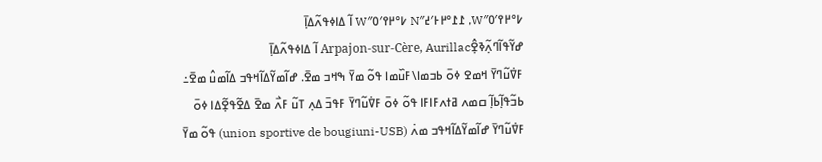߇°߂߉′߀″W, ߁߁°߂߅′߄″N ߇°߂߉′߀″W ߊ߬ ߡߊߦߟߍ߬ߡߊ߲߫
ߝߌ߬ߟߊ߬ߣߍ߲߬ߢߐ߲߮Arpajon-sur-Cère, Aurillac ߊ߬ ߡߊߦߟߍ߬ߡߊ߲߫
ߓߜ߭ߎ߬ߣߌ߫ ߞߘߐ ߦߋ߫ ߕߏߘߊ\ߓߎ߰ߘߊ ߟߋ߬ ߘߌ߫ ߒߞߏ ߘߐ߫. ߝߊ߬ߘߌ߬ߡߊ߬ߞߟߏ ߡߊ߬ߘߎ߮ ߘߐ߫߸ ߕߏ߬ߟߊ߲߬ߕߊ߲߬ ߛߘߍ ߥߙߍߓߊߓߊ ߟߋ߬ ߦߋ߫ ߓߜ߭ߎ߬ߣߌ߫ ߓߟߏ߫ ߡߍ߲ ߠߎ߬ ߓߍ߯ ߘߐ߫ ߡߐ߬ߟߐ߲߬ߡߊ ߦߋ߫ ߓߜ߭ߎ߬ߣߌ߫ ߝߊ߬ߘߌ߬ߡߊ߬ߞߟߏ ߘߍ߭ (union sportive de bougiuni-USB) ߟߋ߬ ߘߌ߫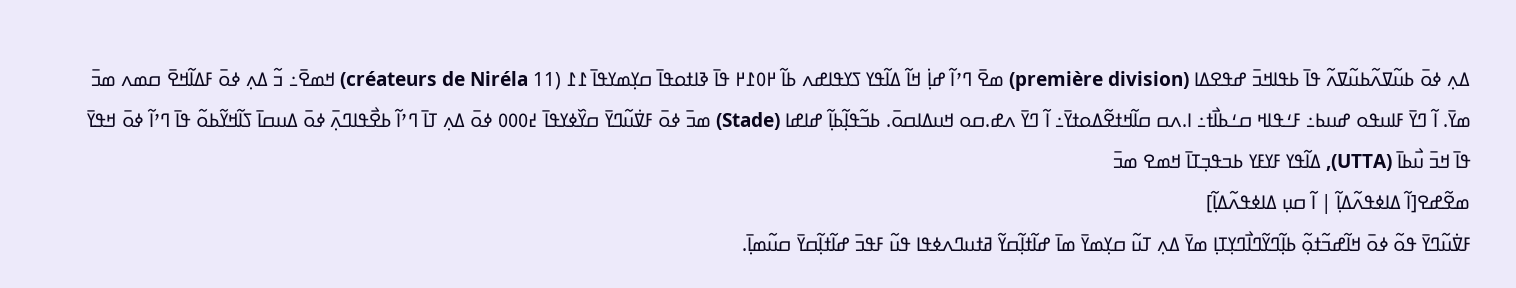ߡߍ߲ ߦߋ߫ ߕߎ߬ߜߍ߬ߕߎ߬ߜߍ߬ ߟߊ߫ ߕߟߊߞߏ߫ ߝߟߐߡߊ (première division) ߘߐ߫ ߣߴߊ߬ ߝߊ߲߭ ߞߊ߬ ߡߊ߬ߟߌ ߖߌߟߊߝߍ ߕߊ߬ ߂߀߁߂ ߟߊ߫ ߢߊߙߋߟߊ߫ ߛߌ߲ߘߌߟߊ߫ ߁߁ (11 créateurs de Niréla) ߞߘߐ߫߸ ߏ߬ ߡߍ߲ ߦߋ߫ ߓߡߊ߬ߞߐ߫ ߛߘߍ ߘߏ߫ ߘߌ߫. ߊ߬ ߣߌ߫ ߓߊߎߟߋ ߝߎߕ߸ ߓߑߟߊߞ ߛߑߕߊ߯ߙ߸ ߊ.ߍߛ ߛߊ߬ߞߙߐ߬ߡߋߙߌ߫߸ ߊ߬ ߣߌ߫ ߍߝ.ߛߋ ߞߎߡߊߛߋ߫. ߕߏ߬ߟߊ߲߬ߕߊ߲߬ ߝߊߝߊ (Stade) ߘߏ߫ ߦߋ߫ ߓߜ߭ߎ߬ߣߌ߫ ߛߌ߰ߦߌߟߊ߫ ߄߀߀߀ ߦߋ߫ ߡߍ߲ ߠߊ߫ ߣߴߊ߬ ߕߐ߯ߟߊߣߍ߲߫ ߦߋ߫ ߡߎߛߊ߫ ߖߊ߬ߞߌ߬ߕߋ߬ ߟߊ߫ ߣߴߊ߬ ߦߋ߫ ߞߟߌ߫ ߟߊ߫ ߞߏ߫ ߎ߯ߕߊ߫ (UTTA), ߡߊ߬ߟߌ ߓߌߓߌ ߕߏߟߏ߲ߠߊ߫ ߞߘߐ ߘߏ߫
ߘߐ߬ߝߐ[ߊ߬ ߡߊߦߟߍ߬ߡߊ߲߬ | ߊ߬ ߛߎ߲ ߡߊߦߟߍ߬ߡߊ߲߬]
ߓߜ߭ߎ߬ߣߌ߫ ߟߋ߬ ߦߋ߫ ߞߊ߬ߝߏ߬ߙߋ߲߬ ߕߊ߲߬ߣߌ߬ߣߊ߯ߣߌ߲ߠߊ߲ ߘߌ߫ ߡߍ߲ ߠߎ߬ ߛߌ߲ߘߌ߫ ߘߊ߫ ߝߊ߬ߙߊ߲߬ߛߌ߬ ߥߙߎߣߍߦߟߊ ߟߎ߬ ߓߟߏ߫ ߝߊ߬ߙߊ߲߬ߛߌ߫ ߛߎ߬ߘߊ߲߫.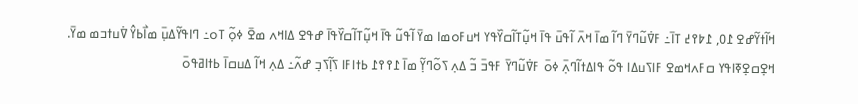ߞߊ߬ߙߌ߬ߝߐ ߁߀, ߁߈߉߄ ߠߊ߫߸ ߓߜ߭ߎ߬ߣߌ߫ ߣߊ߬ ߘߊ߫ ߞߍ߫ ߊ߬ߟߎ߫ ߟߊ߫ ߞߎ߲߬ߠߊ߬ߛߌ߰ߟߌ ߞߎߓߋߘߊ ߘߌ߫ ߊ߬ߟߎ߬ ߟߊ߫ ߞߎ߲߬ߠߊ߬ߛߌ߰ߟߊ߫ ߝߟߐ ߡߊߞߍ ߘߐ߫ ߦߋ߲߬ ߠߋ߸ ߣߊߟߌ߬ߡߎ߲߫ ߘߊ߯ߕߌ߮ ߜ߭ߎߙߏߘ ߘߌ߫. ߞߐ߲ߛߐ߲ߧߊߟߌ ߛߓߍߞߘߐ ߓߊߖߎߡߊ ߟߋ߬ ߟߊߡߙߊ߬ߣߍ߲߫ ߦߋ߫ ߓߜ߭ߎ߬ߣߌ߫ ߓߟߏ߫ ߏ߬ ߡߍ߲ ߖߋ߬ߣߌ߲߬ ߘߊ߫ ߁߉߉߁ ߕߙߊߓߊ ߖߊ߲߬ߖߏ߲ ߝߍ߬߸ ߡߍ߲ ߞߊ߬ ߡߎߛߊ߫ ߕߙߊߥߟߋ߫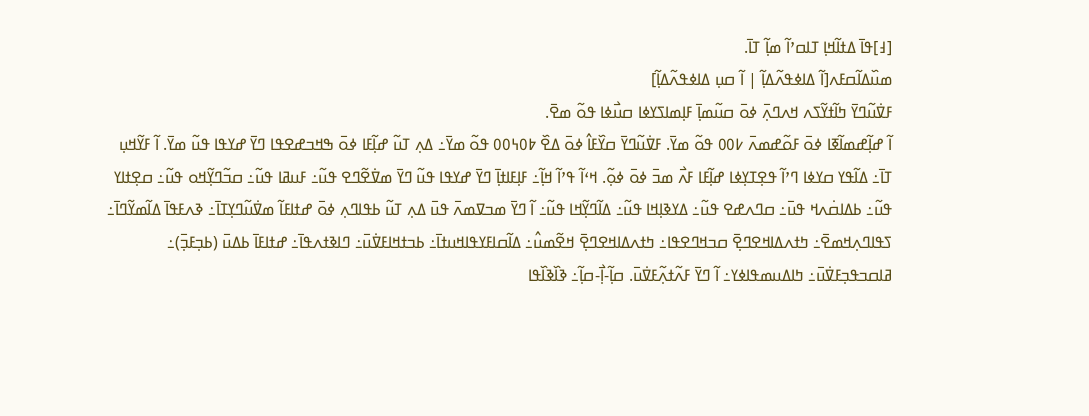[߃]ߟߊ߫ ߡߙߊ߬ߞߊ߲ ߠߊߛߴߊ߬ ߘߊ߲߬ ߠߊ߫.
ߘߎ߰ߡߊ߬ߛߓߍ[ߊ߬ ߡߊߦߟߍ߬ߡߊ߲߬ | ߊ߬ ߛߎ߲ ߡߊߦߟߍ߬ߡߊ߲߬]
ߓߜ߭ߎ߬ߣߌ߫ ߤߊ߬ߙߌ߬ߖߍ ߞߍߣߍ߲߫ ߦߋ߫ ߛߎ߬ߘߊ߲߫ ߓߊ߲ߘߊߖߌߦߊ ߛߎ߯ߦߊ ߟߋ߬ ߘߐ߫.
ߊ߬ ߝߊ߲߬ߝߘߊ߬ߧߊ ߦߋ߫ ߓߋ߬ߝߘߍ߫ ߇߀߀ ߟߋ߬ ߘߌ߫. ߓߜ߭ߎ߬ߣߌ߫ ߛߌ߰ߓߊ߮ ߦߋ߫ ߡߐ߰ ߈߀߆߀߀ ߟߋ߬ ߘߌ߫߸ ߡߍ߲ ߠߎ߬ ߝߊ߲߬ߓߊ ߦߋ߫ ߒߞߏߝߐߟߊ ߣߌ߫ ߝߌߟߊ ߟߎ߬ ߘߌ߫. ߊ߬ ߓߌ߬ߞߎ߲ ߠߊ߫߸ ߡߊ߬ߟߌ ߛߌߦߊ ߣߴߊ߬ ߟߐ߲ߠߌ߲ߦߊ ߝߊ߲߬ߓߊ ߓߍ߯ ߘߏ߫ ߦߋ߫ ߦߋ߲߬. ߞߵߊ߬ ߟߴߊ߬ ߞߊ߲߬߸ ߓߊ߲ߓߊߙߊ߲߫ ߣߌ߫ ߝߌߟߊ ߟߎ߬ ߣߌ߫ ߘߜ߭ߐ߬ߣߐ ߟߎ߬߸ ߓߎߥߊ ߟߎ߬߸ ߛߏ߬ߣߌ߲߬ߞߋ ߟߎ߬߸ ߛߐ߲ߙߊߌ ߟߎ߬߸ ߕߡߊߛ߭ߍߞ ߟߎ߫߸ ߛߣߍߝߐ ߟߎ߬߸ ߡߌߢߊ߲ߞߊ ߟߎ߬߸ ߡߊ߬ߣߌ߲߬ߞߊ ߟߎ߬߸ ߊ߬ ߣߌ߫ ߘߏߜߘߍ߫ ߟߎ߫ ߡߍ߲ ߠߎ߬ ߕߟߊߣߍ߲ ߦߋ߫ ߝߙߊߓߊ߬ ߘߜ߭ߎ߬ߣߌ߲ߠߊ߫߸ ߢߍߓߟߊ߫ ߡߊ߬ߘߌ߬ߣߊ߫߸ ߖߟߊߣߍ߲ߞߘߐ߫߸ ߤߙߍߡߊߞߐߣߐ߲߫ ߛߏߞߣߐߟߊ߸ ߤߙߍߡߊߞߐߣߐ߲߫ ߞߐ߬ߘߎ߮߸ ߡߊ߬ߛߊߓߌߟߊߞߎߙߊ߫߸ ߕߏߙߞߊߓߜ߭ߎ߫߸ ߣߊߢߙߍߟߊ߫߸ ߝߙߊߓߊ߫ ߕߡߎ߫ (ߕߏ߲ߓߏ߲߫)߸ ߥߊߛߏߟߏ߲ߓߜ߭ߎ߫߸ ߤߊߡߎߘߟߊߦߌ߸ ߊ߬ ߣߌ߫ ߓߍ߬ߙߍ߲߬ߓߜ߭ߎ߫. ߛߊ߲߬-ߊ߲߯-ߛߊ߲߬߸ ߢߊ߰ߢߊ߰ߟߊ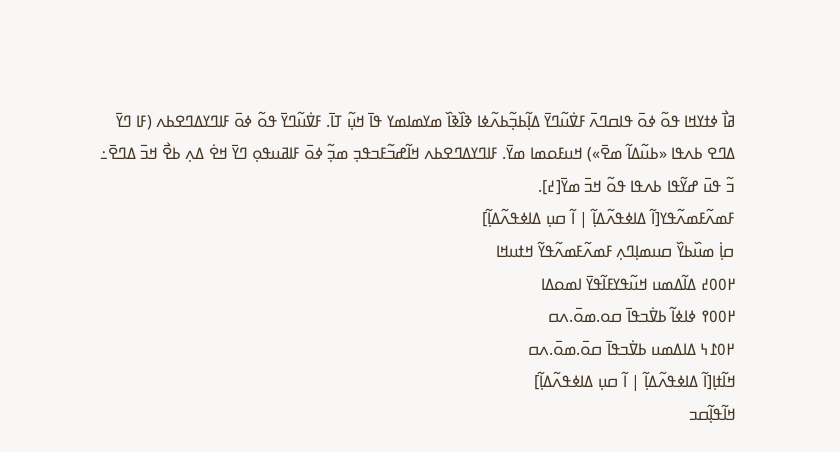ߥߊ߯ ߦߙߌߞߊ ߟߋ߬ ߦߋ߫ ߟߊߛߣߍ߫ ߓߜ߭ߎ߬ߣߌ߫ ߡߊ߲߬ߕߏ߲߬ߕߍ߬ߦߊ ߢߊ߰ߢߊ߰ ߘߌߘߊߘߌ ߟߊ߫ ߞߎ߲߬ ߠߊ߫. ߓߜ߭ߎ߬ߣߌ߫ ߟߋ߬ ߦߋ߫ ߓߊߣߌߡߣߐߕߍ (ߓߊ ߣߌ߫ ߡߣߐ ߕߍߟߊ «ߕߎ߬ߡߊ߬ ߘߐ߫») ߞߎߓߋߘߊ ߘߌ߫. ߓߊߣߌߡߣߐߕߍ ߞߊ߬ߝߏ߬ߓߏߟߏ߲ ߘߏ߲߬ ߦߋ߫ ߓߊߥߎߟߋ߲ ߣߌ߫ ߞߐ߭ ߡߍ߲ ߕߐ߯ ߞߏ߫ ߡߣߐ߫߸ ߏ߬ ߟߎ߫ ߝߌ߬ߟߊ ߕߍߟߊ ߟߋ߬ ߞߏ߫ ߘߌ߫[߄].
ߓߘߍ߬ߓߘߍ߬ߟߌ[ߊ߬ ߡߊߦߟߍ߬ߡߊ߲߬ | ߊ߬ ߛߎ߲ ߡߊߦߟߍ߬ߡߊ߲߬]
ߛߊ߲߭ ߘߎ߰ߕߌ߰ ߛߎߘߊ߲ߣߍ߲ ߓߘߍ߬ߓߘߍ߬ߟߌ߬ ߞߙߎߞߊ
߂߀߀߄ ߡߊ߬ߡߘߎ ߞߎ߬ߟߌߓߊ߬ߟߌ߫ ߊߘߋߡߊ
߂߀߀߉ ߦߊߦߊ߬ ߕߜ߭ߏߟߊ߫ ߛߋ.ߘߋ߫.ߍߛ
߂߀߁߆ ߡߊߡߘߎ ߕߜ߭ߏߟߊ߫ ߛߋ߫.ߘߋ߫.ߍߛ
ߞߊ߬ߙߊ߲[ߊ߬ ߡߊߦߟߍ߬ߡߊ߲߬ | ߊ߬ ߛߎ߲ ߡߊߦߟߍ߬ߡߊ߲߬]
ߞߊ߬ߟߊ߲߬ߛߏ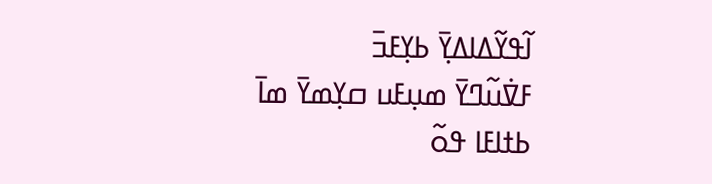ߊ߬ߟߌ߬ߡߊߡߌ߲߫ ߕߌ߲ߓߏ߫
ߓߜ߭ߎ߬ߣߌ߫ ߘߎ߲ߓߎ ߛߌ߲ߘߌ߫ ߘߊ߫ ߕߙߊߓߊ ߟߋ߬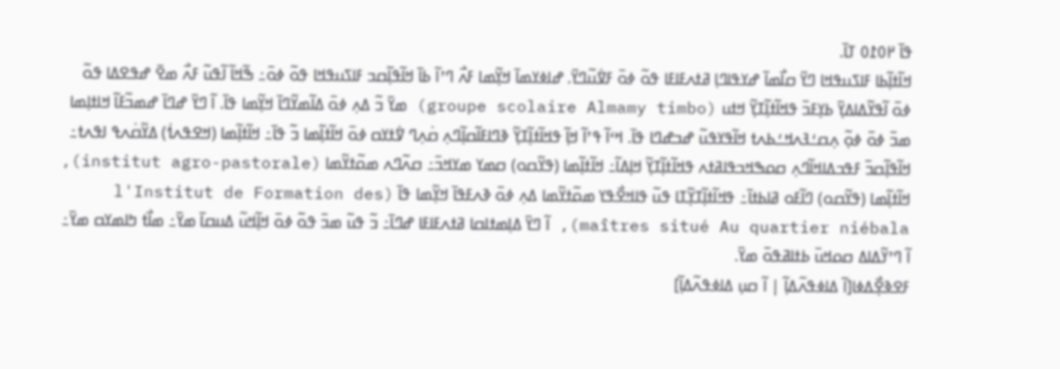ߟߊ߫ ߂߀߁߀ ߠߊ߫.
ߞߊ߬ߙߊ߲߬ߕߊ ߓߊߖߎߟߞߊ ߣߌ߫ ߛߊ߯ߘߊ߫ ߝߌߟߊߣߊ߲ ߥߙߍߓߊߓߊ ߟߋ߬ ߦߋ߫ ߓߜ߭ߎ߬ߣߌ߫. ߝߊߦߌߘߊ߫ ߞߌ߲߬ߘߊ ߓߍ߯ ߣߴߊ߬ ߕߊ߫ ߞߊ߬ߟߊ߲߬ߛߏ ߓߊߖߎߟߞߊ ߟߋ߬ ߦߋ߫߸ ߒ߬ߞߊ߬ ߊ߬ߟߎ߬ ߓߍ߯ ߘߐ߫ ߝߟߐߡߊ ߟߋ߬ ߦߋ߫ ߊ߬ߟߌ߬ߡߊߡߌ߲߫ ߕߌ߲ߓߏ߫ ߟߞߊ߬ߙߊ߲߬ߠߌ߲߬ ߞߙߎ (groupe scolaire Almamy timbo) ߘߌ߫ ߏ߬ ߡߍ߲ ߦߋ߫ ߡߊ߬ߘߌ߬ߣߊ߫ ߞߌ߲߬ߘߊ ߟߊ߫. ߊ߬ ߣߌ߫ ߝߣߊ߫ ߝߘߏ߬ߓߊ߬ ߞߊߙߊ߲ߘߊ ߘߏ߫ ߦߋ߫ ߦߋ߲߬ ߍ߲ߛߑߔߍߞߑߕߍߙ ߞߊ߬ߟߌߟߎ߬ ߝߏߝߣߊ ߟߊ߫. ߞߵߊ߬ ߟߴߊ߬ ߞߊ߲߬ ߟߞߊ߬ߙߊ߲߬ߠߌ߲߬ ߢߣߊߓߊ߬ߛߊ߲߬ߣߍ߲ ߛ߭ߍ߲ߣ ߜ߭ߙߌߛ ߦߋ߫ ߞߊ߬ߙߊ߲߬ߘߊ ߏ߬ ߟߊ߫߸ ߞߊ߬ߙߊ߲߬ߘߊ (ߞߐߟߍߗ߭) ߡߌ߬ߛ߭ߍߟ ߊߟߍߙ߸ ߞߊ߬ߟߊ߲߬ߛߏ߫ ߓߟߏߡߊߞߊ߬ߣߍ߲ ߛߋߒߞߏߟߊߥߙߍ ߟߞߊ߬ߙߊ߲߬ߠߌ߲߬ ߞߊ߲ߡߊ߬߸ ߞߊ߬ߙߊ߲߬ߘߊ (ߟߌ߬ߛߋ) ߛߘߌ ߘߌߞߏ߫߸ ߛߍ߬ߣߍ ߘߋ߬ߙߌ߬ߘߊ (institut agro-pastorale), ߞߊ߬ߙߊ߲߬ߘߊ (ߟߌ߬ߛߋ) ߣߊ߬ߓߋ ߥߊߕߙߊ߫߸ ߟߞߊ߬ߙߊ߲߬ߠߌ߲߬ߠߊ ߟߎ߬ ߟߊߞߐ߯ߟߌ ߘߋ߬ߙߌ߬ߘߊ ߡߍ߲ ߦߋ߫ ߢߍߓߟߊ߫ ߞߌ߲߬ߘߊ ߟߊ߫ (l'Institut de Formation des maîtres situé Au quartier niébala), ߊ߬ ߣߌ߫ ߡߊ߲ߘߙߊߛߊ ߥߙߍߓߊߓߊ ߝߣߊ߫߸ ߏ߬ ߟߎ߬ ߘߏ߫ ߟߋ߬ ߦߋ߫ ߞߊ߲߬ߞߎ߬ ߡߎߛߊ߫ ߘߌ߫߸ ߘߊ߯ߙ ߤߊߘߌߛ ߘߌ߫߸ ߊ߬ ߣߴߌ߬ߡߊߡ ߛߋߞߎ߫ ߕߙߊߥߟߋ߫ ߘߌ߫.
ߓߐߢߐ߲߯ߡߦߊ[ߊ߬ ߡߊߦߟߍ߬ߡߊ߲߬ | ߊ߬ ߛߎ߲ ߡߊߦߟߍ߬ߡߊ߲߬]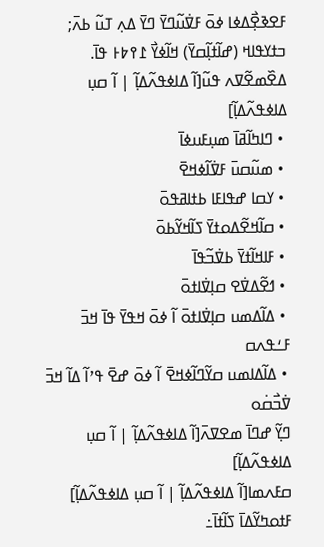ߓߐߢߐ߲߯ߡߦߊ ߦߋ߫ ߓߜ߭ߎ߬ߣߌ߫ ߣߌ߫ ߡߍ߲ ߠߎ߬ ߕߍ߫;
ߏߙߌߟߊߞ (ߝߊ߬ߙߊ߲߬ߛߌ߫) ߞߊ߬ߦߌ߯ ߁߉߈߅ ߟߊ߫.
ߡߐ߰ߘߐ߬ߜߍ ߟߎ߬[ߊ߬ ߡߊߦߟߍ߬ߡߊ߲߬ | ߊ߬ ߛߎ߲ ߡߊߦߟߍ߬ߡߊ߲߬]
 • ߣߊߤߊ߬ߥߊ߫ ߘߎ߲ߓߎߦߊ߫
 • ߘߎ߬ߛߎ߫ ߓߜ߭ߊ߬ߦߞߐ߫
 • ߌߛߊ ߝߟߊߓߊ ߕߙߊߥߟߋ߫
 • ߛߊ߬ߞߐ߬ߡߋߙߌ߫ ߖߊ߬ߞߌ߬ߕߋ߫
 • ߓߊߞߊ߬ߙߌ߫ ߕߜ߭ߏ߬ߟߊ߫
 • ߗߐ߬ߡߜ߭ߐ ߛߊ߲ߜ߭ߊߙߋ߫
 • ߡߊ߬ߡߘߎ ߛߊ߲ߜ߭ߊߙߋ߫ ߊ߬ ߦߋ߫ ߞߟߌ߫ ߟߊ߫ ߞߏ߫ ߓߑߟߍߛ
 • ߡߊ߬ߡߊߘߎ ߛߌ߬ߣߊ߬ߦߞߐ߫ ߊ߬ ߦߋ߫ ߝߐ߫ ߟߴߊ߬ ߡߊ߬ ߞߏ߫ ߜ߭ߏ߯ߛ߭ߋ
ߣߌ߲߬ ߝߣߊ߫ ߘߐߜߍ߫[ߊ߬ ߡߊߦߟߍ߬ߡߊ߲߬ | ߊ߬ ߛߎ߲ ߡߊߦߟߍ߬ߡߊ߲߬]
ߛߓߍߘߊ[ߊ߬ ߡߊߦߟߍ߬ߡߊ߲߬ | ߊ߬ ߛߎ߲ ߡߊߦߟߍ߬ߡߊ߲߬]
ߓߙߋߤߌ߬ߡߊ߫ ߖߊ߬ߙߊ߫߸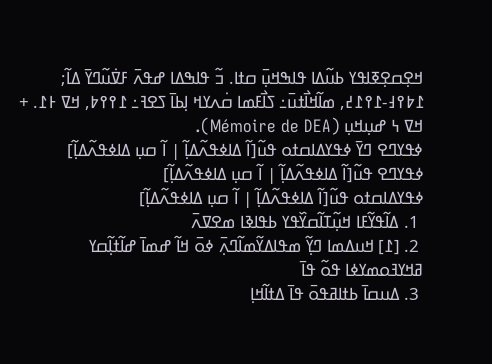ߞߐ߲ߛߐ߲ߧߊߟߌ ߕߎ߬ߡߊ ߟߊߒߞߎ߲߫ ߛߙߊ. ߏ߬ ߟߊߒߡߊ ߝߟߍ߫ ߓߜ߭ߎ߬ߣߌ߫ ߡߊ߬; ߁߈߉߃-߁߉߁߄, ߘߊ߬ߞߊ߯ߙߎ߫߸ ߖߊ߯ߓߘߊ ߛ߭ߍߌߞ ߊ߲ߕߊ߫ ߖߐߔ߸ ߁߉߉߈, ߞߜ ߅߁. + ߞߜ ߆ ߝߎ߲ߞߎ߲ (Mémoire de DEA).
ߦߟߌߣߐ ߣߌ߫ ߦߟߌߡߊߛߙߋ ߟߎ߬[ߊ߬ ߡߊߦߟߍ߬ߡߊ߲߬ | ߊ߬ ߛߎ߲ ߡߊߦߟߍ߬ߡߊ߲߬]
ߦߟߌߣߐ ߟߎ߬[ߊ߬ ߡߊߦߟߍ߬ߡߊ߲߬ | ߊ߬ ߛߎ߲ ߡߊߦߟߍ߬ߡߊ߲߬]
ߦߟߌߡߊߛߙߋ ߟߎ߬[ߊ߬ ߡߊߦߟߍ߬ߡߊ߲߬ | ߊ߬ ߛߎ߲ ߡߊߦߟߍ߬ߡߊ߲߬]
 1. ߡߊ߬ߟߌ߬ߓߊ ߞߎ߲߬ߠߊ߬ߛߌ߰ߟߌ ߕߟߊߢߊ ߘߐߜߍ߫
 2. [߁] ߞߎߡߘߊ ߣߌ߲߬ ߘߟߊߡߌ߬ߘߊ߬ߣߍ߲߫ ߦߋ߫ ߞߊ߬ ߝߘߊ߫ ߝߊ߬ߙߊ߲߬ߛߌ ߥߞߌߔߋߘߌߦߊ ߟߋ߬ ߟߊ߫
 3. ߡߎߛߊ߫ ߕߙߊߥߟߋ߫ ߟߊ߫ ߡߙߊ߬ߞߊ߲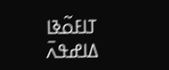ߠߊߓߋ߬ߢߊ ߡߊߝߟߍ߫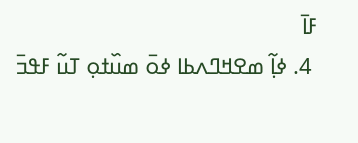ߓߊ߫
 4. ߦߊ߲߬ ߘߐߞߣߍߕߊ ߦߋ߫ ߘߎ߰ߙߋ߲ ߠߎ߬ ߓߟߏ߫